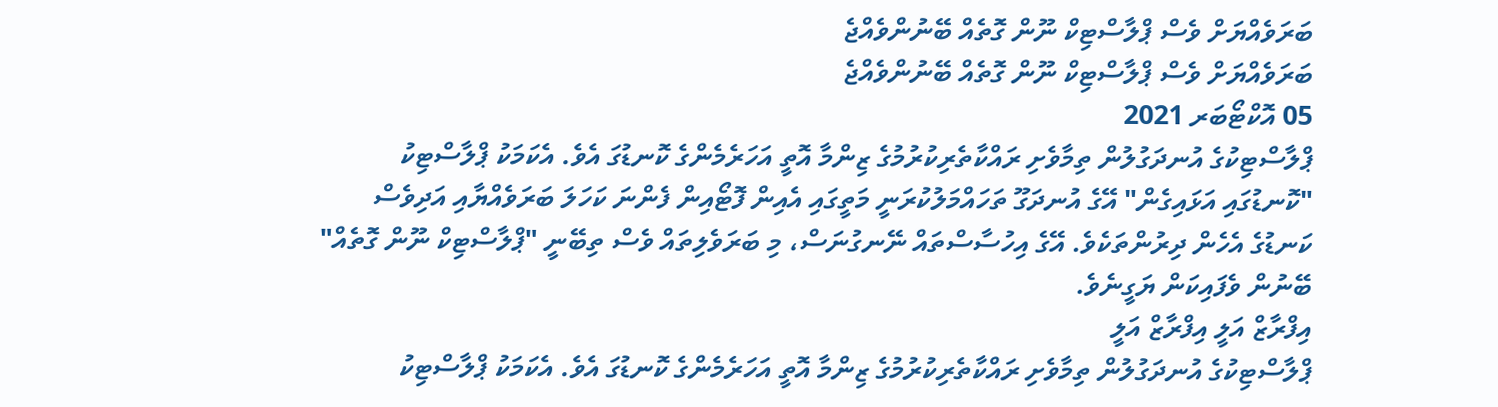ބަރަވެއްޔަށް ވެސް ޕްލާސްޓިކް ނޫން ގޮތެއް ބޭނުންވެއްޖެ
ބަރަވެއްޔަށް ވެސް ޕްލާސްޓިކް ނޫން ގޮތެއް ބޭނުންވެއްޖެ
05 އޮކްޓޯބަރ 2021
ޕްލާސްޓިކުގެ އުނދަގުލުން ތިމާވެށި ރައްކާތެރިކުރުމުގެ ޒިންމާ އޮތީ އަހަރެމެންގެ ކޮނޑުގަ އެވެ. އެކަމަކު ޕްލާސްޓިކު "ކޮނޑުގައި އަޅައިގެން" އޭގެ އުނދަގޫ ތަހައްމަލުކުރަނީ މަތީގައި އެއިން ފޮޓޯއިން ފެންނަ ކަހަލަ ބަރަވެއްޔާއި އަދިވެސް ކަނޑުގެ އެހެން ދިރުންތަކެވެ. އޭގެ އިހުސާސްތައް ނޭނގުނަސް، މި ބަރަވެލިތައް ވެސް ތިބޭނީ "ޕްލާސްޓިކް ނޫން ގޮތެއް" ބޭނުން ވެފައިކަން ޔަގީނެވެ.
އިފްރާޒް އަލީ އިފްރާޒް އަލީ
ޕްލާސްޓިކުގެ އުނދަގުލުން ތިމާވެށި ރައްކާތެރިކުރުމުގެ ޒިންމާ އޮތީ އަހަރެމެންގެ ކޮނޑުގަ އެވެ. އެކަމަކު ޕްލާސްޓިކު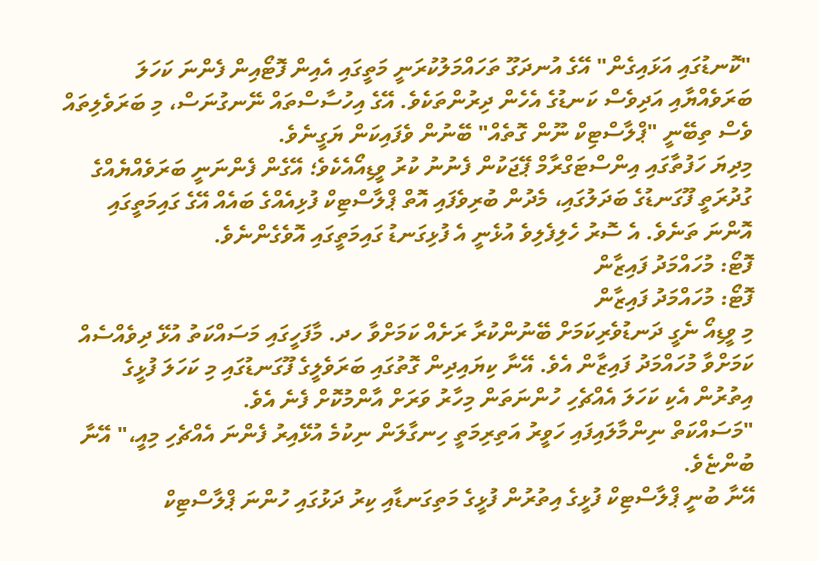"ކޮނޑުގައި އަޅައިގެން" އޭގެ އުނދަގޫ ތަހައްމަލުކުރަނީ މަތީގައި އެއިން ފޮޓޯއިން ފެންނަ ކަހަލަ ބަރަވެއްޔާއި އަދިވެސް ކަނޑުގެ އެހެން ދިރުންތަކެވެ. އޭގެ އިހުސާސްތައް ނޭނގުނަސް، މި ބަރަވެލިތައް ވެސް ތިބޭނީ "ޕްލާސްޓިކް ނޫން ގޮތެއް" ބޭނުން ވެފައިކަން ޔަގީނެވެ.
މިދިޔަ ހަފުތާގައި އިންސްޓަގްރާމް ޕޭޖަކުން ފެނުނު ކުރު ވީޑިއޯއެކެވެ؛ އޭގެން ފެންނަނީ ބަރަވެއްޔެއްގެ ގުދުރަތީ ފޫގަނޑުގެ ބަދަލުގައި، މެދުން ބުރިވެފައި އޮތް ޕްލާސްޓިކް ފުޅިއެއްގެ ބައެއް އޭގެ ގައިމަތީގައި އޮންނަ ތަނެވެ. އެ ސޮރު ހެލިފެލިވެ އުޅެނީ އެ ފުޅިގަނޑު ގައިމަތީގައި އޮވެގެންނެވެ.
ފޮޓޯ: މުހައްމަދު ފައިޒާން
ފޮޓޯ: މުހައްމަދު ފައިޒާން
މި ވީޑިއޯ ނެގީ ދަނޑުވެރިކަމަށް ބޭނުންކުރާ ރަށެއް ކަމަށްވާ ހދ. މާފަހީގައި މަސައްކަތު އުޅޭ ދިވެއްސެއް ކަމަށްވާ މުހައްމަދު ފައިޒާން އެވެ. އޭނާ ކިޔައިދިން ގޮތުގައި ބަރަވެލީގެ ފޫގަނޑުގައި މި ކަހަލަ ފުޅީގެ އިތުރުން އެކި ކަހަލަ އެއްޗެހި ހުންނަތަން މިހާރު ވަރަށް އާންމުކޮށް ފެނެ އެވެ.
"މަސައްކަތް ނިންމާލައިފައި ހަވީރު އަތިރިމަތީ ހިނގާލަން ނިކުމެ އުޅޭއިރު ފެންނަ އެއްޗެހި މިއީ،" އޭނާ ބުންޏެވެ.
އޭނާ ބުނީ ޕްލާސްޓިކް ފުޅީގެ އިތުރުން ފުޅީގެ މަތިގަނޑާއި ކިރު ދަޅުގައި ހުންނަ ޕްލާސްޓިކް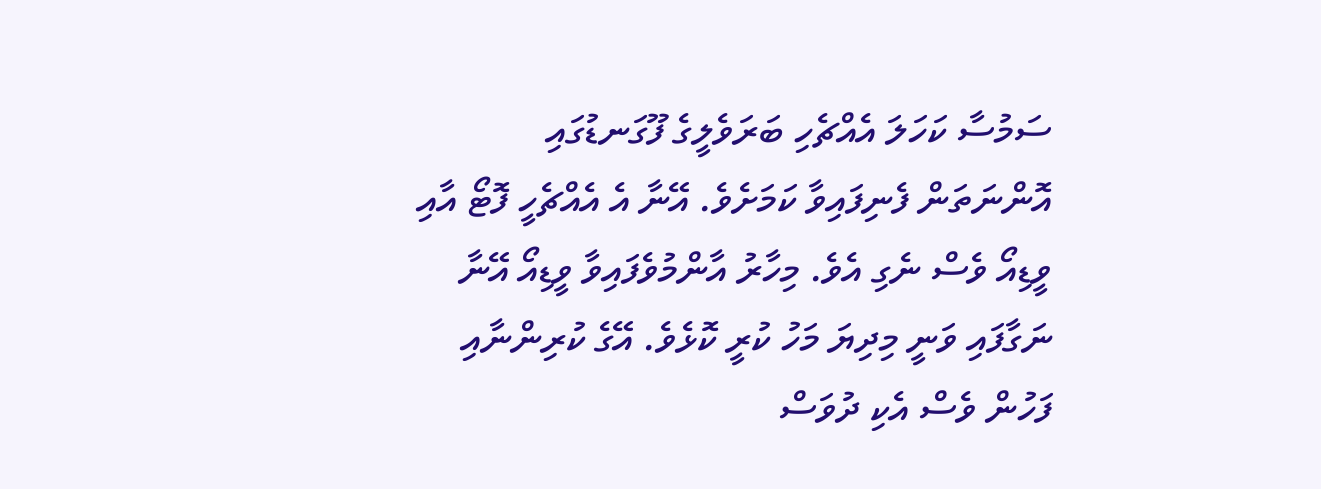ސަމުސާ ކަހަލަ އެއްޗެހި ބަރަވެލީގެ ފޫގަނޑުގައި އޮންނަތަން ފެނިފައިވާ ކަމަށެވެ. އޭނާ އެ އެއްޗެހީ ފޮޓޯ އާއި ވީޑިއޯ ވެސް ނެގި އެވެ. މިހާރު އާންމުވެފައިވާ ވީޑިއޯ އޭނާ ނަގާފައި ވަނީ މިދިޔަ މަހު ކުރީ ކޮޅެވެ. އޭގެ ކުރިންނާއި ފަހުން ވެސް އެކި ދުވަސް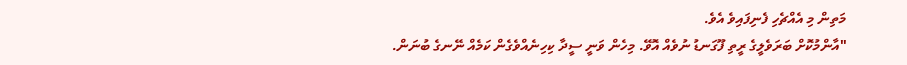މަތިން މި އެއްޗެހި ފެނިފައިވެ އެވެ.
"އާންމުކޮށް ބަރަވެލީގެ ރީތި ފޫގަނޑު ނުވެއް އޮވޭ. މިހެން ވަނީ ސީދާ ކިހިނެއްވެގެން ކަމެއް ނޭނގެ ބުނަން.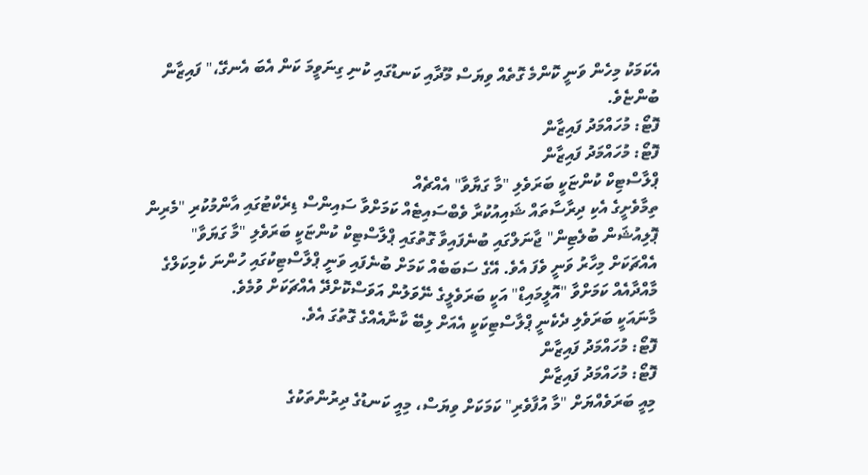އެކަމަކު މިހެން ވަނީ ކޮންމެ ގޮތެއް ވިޔަސް މޫދާއި ކަނޑުގައި ކުނި ގިނަވީމަ ކަން އެބަ އެނގޭ،" ފައިޒާން ބުންޏެވެ.
ފޮޓޯ: މުހައްމަދު ފައިޒާން
ފޮޓޯ: މުހައްމަދު ފައިޒާން
ޕްލާސްޓިކް ކުންޏަކީ ބަރަވެލި "މާ ގަޔާވާ" އެއްޗެއް
ތިމާވެށީގެ އެކި ދިރާސާތައް ޝައިއުކުރާ ވެބްސައިޓެއް ކަމަށްވާ ސައިންސް ޑިރެކްޓުގައި އާންމުކުރި "މެރިން ޕޮލިއުޝަން ބުލެޓިން" ޖާނަލްގައި ބުނެފައިވާ ގޮތުގައި ޕްލާސްޓިކް ކުންޏަކީ ބަރަވެލި "މާ ގަޔަވާ" އެއްޗަކަށް މިހާރު ވަނީ ވެފަ އެވެ. އޭގެ ސަބަބެއް ކަމަށް ބުނެފައި ވަނީ ޕްލާސްޓިކުގައި ހުންނަ ކެމިކަލްގެ މާއްދާއެއް ކަމަށްވާ "އޮލީމައިޑް" އަކީ ބަރަވެލީގެ ނޭވަލުން އަވަސްކޮށްދޭ އެއްޗަކަށް ވުމެވެ.
މާނައަކީ ބަރަވެލި ދެކެނީ ޕްލާސްޓިކަކީ އެއަށް ލިބޭ ކާނާއެއްގެ ގޮތުގަ އެވެ.
ފޮޓޯ: މުހައްމަދު ފައިޒާން
ފޮޓޯ: މުހައްމަދު ފައިޒާން
މިއީ ބަރަވެއްޔަށް "މާ އުފާވެރި" ކަމަކަށް ވިޔަސް، މިއީ ކަނޑުގެ ދިރުންތަކުގެ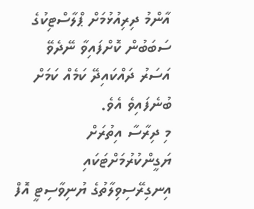އާންމު ދިރިއުޅުމަށް ޕްލާސްޓިކުގެ ސަބަބުން ކޮށްފައިވާ ނޭދެވޭ އަސަރު ދައްކައިދޭ ކަމެއް ކަމަށް ބުނެފައިވެ އެވެ.
މި ދިރާސާ އިތުރަށް ޔަގީންކުރުމަށްޓަކައި އިނގިރޭސިވިލާތުގެ ޔުނިވާސިޓީ އޮފް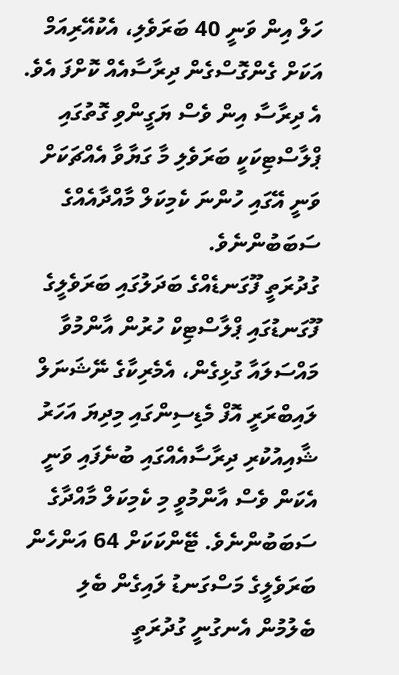ހަލް އިން ވަނީ 40 ބަރަވެލި، އެކުއޭރިއަމް އަކަށް ގެންގޮސްގެން ދިރާސާއެއް ކޮށްފަ އެވެ. އެ ދިރާސާ އިން ވެސް ޔަގީންވި ގޮތުގައި ޕްލާސްޓިކަކީ ބަރަވެލި މާ ގަޔާވާ އެއްޗަކަށް ވަނީ އޭގައި ހުންނަ ކެމިކަލް މާއްދާއެއްގެ ސަބަބުންނެވެ.
ގުދުރަތީ ފޫގަނޑެއްގެ ބަދަލުގައި ބަރަވެލީގެ ފޫގަނޑުގައި ޕްލާސްޓިކް ހުރުން އާންމުވާ މައްސަލައާ ގުޅިގެން، އެމެރިކާގެ ނޭޝަނަލް ލައިބްރަރީ އޮފް މެޑިސިންގައި މިދިޔަ އަހަރު ޝާއިއުކުރި ދިރާސާއެއްގައި ބުނެފައި ވަނީ އެކަން ވެސް އާންމުވީ މި ކެމިކަލް މާއްދާގެ ސަބަބުންނެވެ. ޓޭންކަކަށް 64 އަންހެން ބަރަވެލީގެ މަސްގަނޑު ލައިގެން ބެލި ބެލުމުން އެނގުނީ ގުދުރަތީ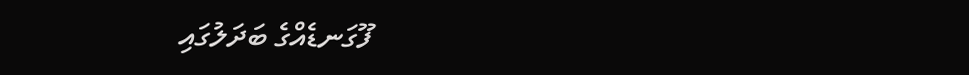ފޫގަނޑެއްގެ ބަދަލުގައި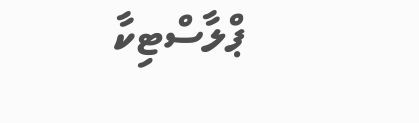ޕްލާސްޓިކާ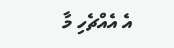އެ އެއްޗެހި މާ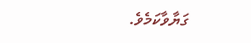ގަޔާވާކަމެވެ.